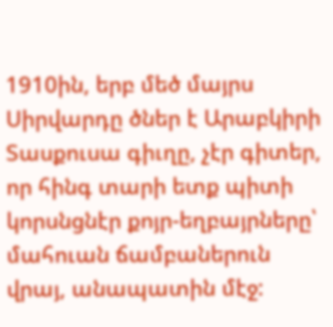1910ին, երբ մեծ մայրս Սիրվարդը ծներ է Արաբկիրի Տասքուսա գիւղը, չէր գիտեր, որ հինգ տարի ետք պիտի կորսնցնէր քոյր-եղբայրները՝ մահուան ճամբաներուն վրայ, անապատին մէջ: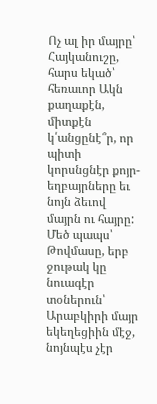Ոչ ալ իր մայրը՝ Հայկանուշը, հարս եկած՝ հեռաւոր Ակն քաղաքէն, միտքէն կ՛անցընէ՞ր, որ պիտի կորսնցնէր քոյր-եղբայրները եւ նոյն ձեւով
մայրն ու հայրը: Մեծ պապս՝ Թովմասը, երբ ջութակ կը նուագէր տօներուն՝ Արաբկիրի մայր եկեղեցիին մէջ, նոյնպէս չէր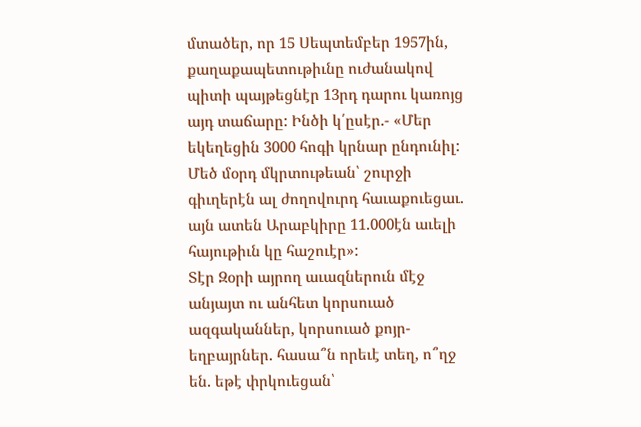մտածեր, որ 15 Սեպտեմբեր 1957ին, քաղաքապետութիւնը ուժանակով պիտի պայթեցնէր 13րդ դարու կառոյց այդ տաճարը: Ինծի կ՛ըսէր.- «Մեր եկեղեցին 3000 հոգի կրնար ընդունիլ: Մեծ մօրդ մկրտութեան՝ շուրջի գիւղերէն ալ ժողովուրդ հաւաքուեցաւ. այն ատեն Արաբկիրը 11.000էն աւելի հայութիւն կը հաշուէր»:
Տէր Զօրի այրող աւազներուն մէջ անյայտ ու անհետ կորսուած ազգականներ, կորսուած քոյր-եղբայրներ. հասա՞ն որեւէ տեղ, ո՞ղջ են. եթէ փրկուեցան՝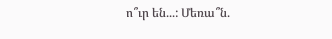ո՞ւր են...: Մեռա՞ն.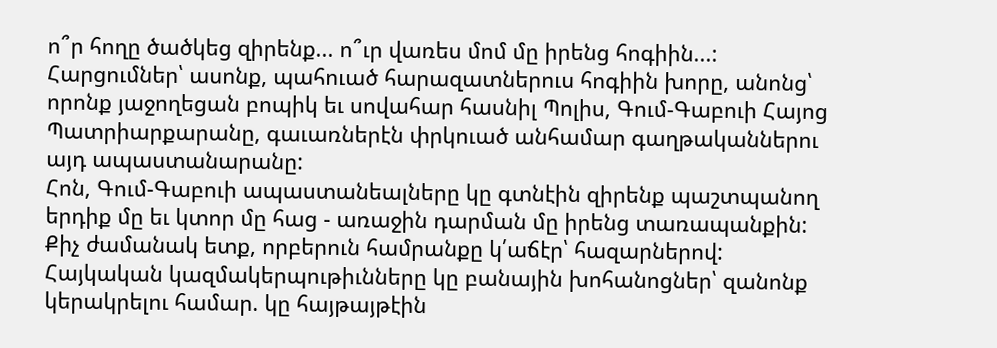ո՞ր հողը ծածկեց զիրենք... ո՞ւր վառես մոմ մը իրենց հոգիին...: Հարցումներ՝ ասոնք, պահուած հարազատներուս հոգիին խորը, անոնց՝ որոնք յաջողեցան բոպիկ եւ սովահար հասնիլ Պոլիս, Գում-Գաբուի Հայոց Պատրիարքարանը, գաւառներէն փրկուած անհամար գաղթականներու այդ ապաստանարանը:
Հոն, Գում-Գաբուի ապաստանեալները կը գտնէին զիրենք պաշտպանող երդիք մը եւ կտոր մը հաց - առաջին դարման մը իրենց տառապանքին:
Քիչ ժամանակ ետք, որբերուն համրանքը կ՛աճէր՝ հազարներով: Հայկական կազմակերպութիւնները կը բանային խոհանոցներ՝ զանոնք կերակրելու համար. կը հայթայթէին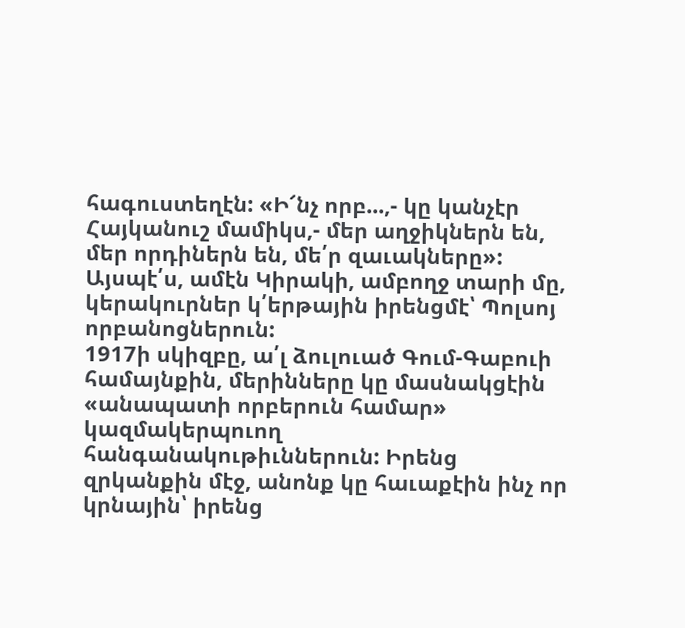հագուստեղէն: «Ի՜նչ որբ...,- կը կանչէր Հայկանուշ մամիկս,- մեր աղջիկներն են, մեր որդիներն են, մե՛ր զաւակները»: Այսպէ՛ս, ամէն Կիրակի, ամբողջ տարի մը, կերակուրներ կ՛երթային իրենցմէ՝ Պոլսոյ որբանոցներուն:
1917ի սկիզբը, ա՛լ ձուլուած Գում-Գաբուի համայնքին, մերինները կը մասնակցէին «անապատի որբերուն համար» կազմակերպուող հանգանակութիւններուն: Իրենց զրկանքին մէջ, անոնք կը հաւաքէին ինչ որ կրնային՝ իրենց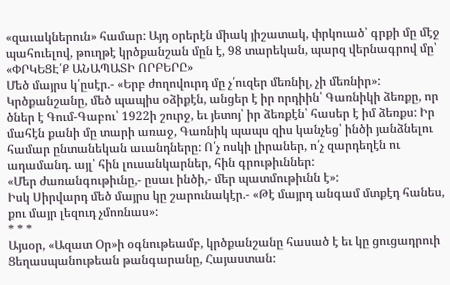«զաւակներուն» համար: Այդ օրերէն միակ յիշատակ, փրկուած՝ գրքի մը մէջ պահուելով, թուղթէ կրծքանշան մըն է, 98 տարեկան, պարզ վերնագրով մը՝
«ՓՐԿԵՑԷ՛Ք ԱՆԱՊԱՏԻ ՈՐԲԵՐԸ»
Մեծ մայրս կ՛ըսէր.- «Երբ ժողովուրդ մը չ՛ուզեր մեռնիլ, չի մեռնիր»: Կրծքանշանը, մեծ պապիս օձիքէն, անցեր է իր որդիին՝ Գառնիկի ձեռքը, որ ծներ է Գում-Գաբու՝ 1922ի շուրջ, եւ յետոյ՝ իր ձեռքէն՝ հասեր է իմ ձեռքս: Իր մահէն քանի մը տարի առաջ, Գառնիկ պապս զիս կանչեց՝ ինծի յանձնելու համար ընտանեկան աւանդները: Ո՛չ ոսկի լիրաներ, ո՛չ զարդեղէն ու ադամանդ. այլ՝ հին լուսանկարներ, հին գրութիւններ:
«Մեր ժառանգութիւնը,- ըսաւ ինծի,- մեր պատմութիւնն է»:
Իսկ Սիրվարդ մեծ մայրս կը շարունակէր.- «Թէ մայրդ անգամ մտքէդ հանես, քու մայր լեզուդ չմոռնաս»:
* * *
Այսօր, «Ազատ Օր»ի օգնութեամբ, կրծքանշանը հասած է եւ կը ցուցադրուի Ցեղասպանութեան թանգարանը, Հայաստան: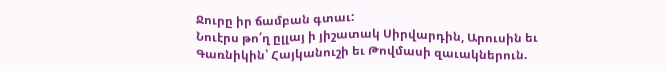Ջուրը իր ճամբան գտաւ:
Նուէրս թո՛ղ ըլլայ ի յիշատակ Սիրվարդին, Արուսին եւ Գառնիկին՝ Հայկանուշի եւ Թովմասի զաւակներուն.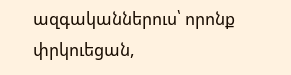ազգականներուս՝ որոնք փրկուեցան,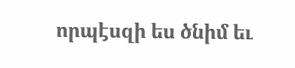որպէսզի ես ծնիմ եւ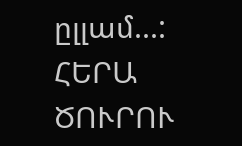ըլլամ...:
ՀԵՐԱ ԾՈՒՐՈՒ